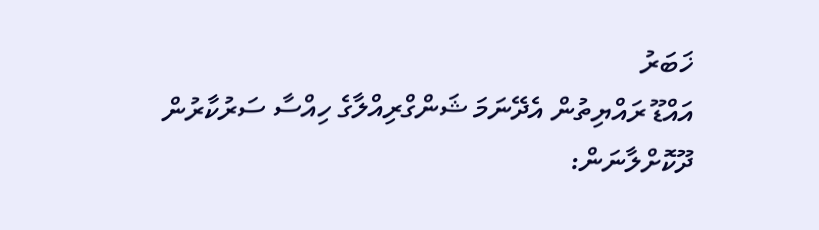ޚަބަރު
އައްޑޫ ރައްޔިތުން އެދޭނަމަ ޝަންގްރިއްލާގެ ހިއްސާ ސަރުކާރުން ދޫކޮށްލާނަން: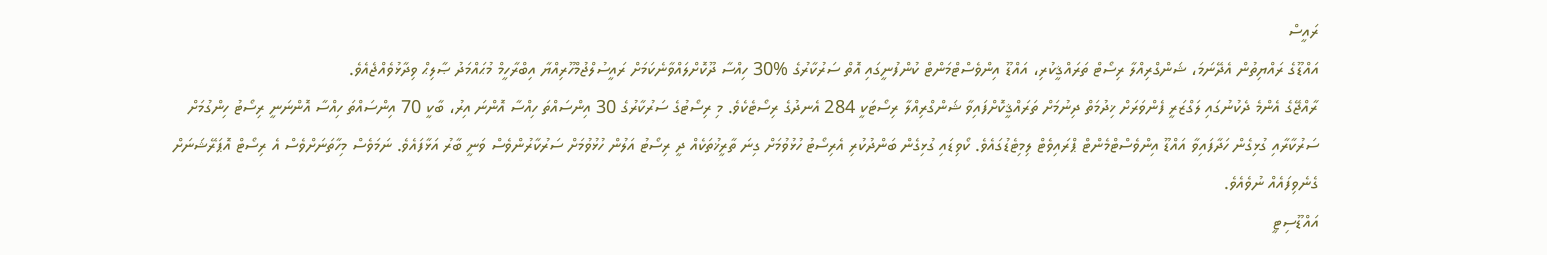ރައީސް
އައްޑޫގެ ރައްޔިތުން އެދޭނަމަ، ޝަންގްރިއްލާ ރިސޯޓް ތަރައްޤީކުރި، އައްޑޫ އިންވެސްޓްމަންޓް ކުންފުނީގައި އޮތް ސަރުކާރުގެ %30 ހިއްސާ ދޫކޮށްލައްވާނެކަމަށް ރައީސުލްޖުމްހޫރިއްޔާ އިބްރާހީމް މުޙައްމަދު ޞާލިޙް ވިދާޅުވެއްޖެއެވެ.
ރާއްޖޭގެ އެންމެ ދެކުނުގައި ލަގްޒަރީ ފެންވަރަށް ޚިދުމަތް ދިނުމަށް ތަރައްޤީކޮށްފައިވާ ޝަންގްރިއްލާ ރިސޯޓަކީ 284 އެނދުގެ ރިސޯޓެކެވެ. މި ރިސޯޓުގެ ސަރުކާރުގެ 30 އިންސައްތަ ހިއްސާ އޮންނަ އިރު، ބާކީ 70 އިންސައްތަ ހިއްސާ އޮންނަނީ ރިސޯޓު ހިންގުމަށް ސަރުކާރާއި ގުޅިގެން ހަދާފައިވާ އައްޑޫ އިންވެސްޓްމެންޓް ޕްރައިވެޓް ލިމިޓެޑުގައެވެ. ކޯވިޑައި ގުޅިގެން ބަންދުކުރި އެރިސޯޓު ހުޅުވުމަށް ގިނަ ތާރީޚުތަކެއް ދީ ރިސޯޓު އަލުން ހުޅުވުމަށް ސަރުކާރުންވެސް ވަނީ ބާރު އަޅާފައެވެ. ނަމަވެސް މިހާތަނަށްވެސް އެ ރިސޯޓް އޮޕަރޭޝަނަށް ގެނެވިފައެއް ނުވެއެވެ.
އައްޑޫސިޓީ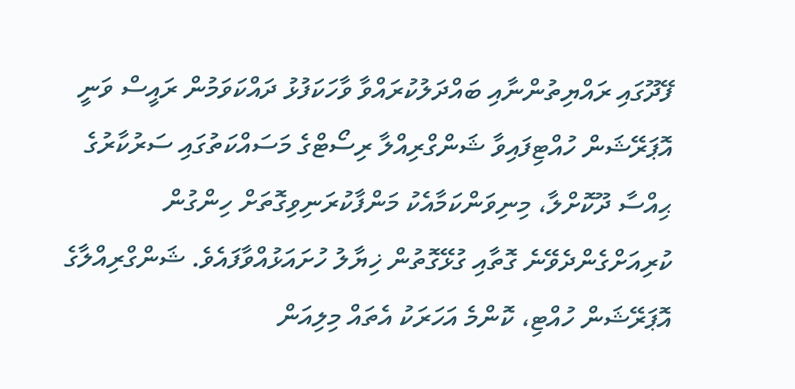ފޭދޫގައި ރައްޔިތުންނާއި ބައްދަލުކުރައްވާ ވާހަކަފުޅު ދައްކަވަމުން ރައީސް ވަނީ އޮޕަރޭޝަން ހުއްޓިފައިވާ ޝަންގްރިއްލާ ރިސޯޓްގެ މަސައްކަތުގައި ސަރުކާރުގެ ޙިއްސާ ދޫކޮށްލާ، މިނިވަންކަމާއެކު މަންފާކުރަނިވިގޮތަށް ހިންގުން ކުރިއަށްގެންދެވޭނެ ގޮތާއި ގުޅޭގޮތުން ޚިޔާލު ހުށައަޅުއްވާފައެވެ. ޝަންގްރިއްލާގެ އޮޕަރޭޝަން ހުއްޓި، ކޮންމެ އަހަރަކު އެތައް މިލިއަން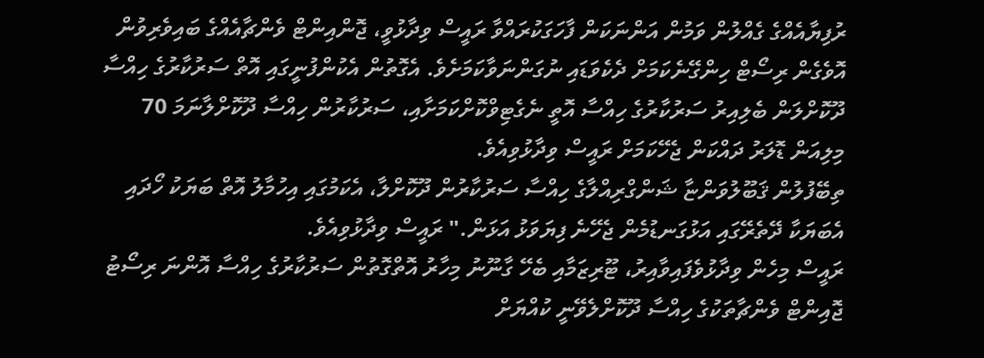ރުފިޔާއެއްގެ ގެއްލުން ވަމުން އަންނަކަން ފާހަގަކުރައްވާ ރައީސް ވިދާޅުވީ، ޖޮންއިންޓް ވެންޗާއެއްގެ ބައިވެރިވުން އޮވެގެން ރިސޯޓް ހިންގޭނެކަމަށް ދެކެވަޑައި ނުގަންނަވާކަމަށެވެ. އެގޮތުން އެކުންފުނީގައި އޮތް ސަރުކާރުގެ ހިއްސާ ދޫކޮށްލަން ބެލިއިރު ސަރުކާރުގެ ހިއްސާ އޮތީ ނެގެޓިވްކޮށްކަމަށާއި، ސަރުކާރުން ހިއްސާ ދޫކޮށްލާނަމަ 70 މިލިއަން ޑޮލަރު ދައްކަން ޖެހޭކަމަށް ރައީސް ވިދާޅުވިއެވެ.
ތިބޭފުލުން ޤަބޫލުވަންޏާ ޝަންގްރިއްލާގެ ހިއްސާ ސަރުކާރުން ދޫކޮށްލާ، އެކަމުގައި އިހުމާލު އޮތް ބަޔަކު ހޯދައި އެބަޔަކާ ދޭތެރޭގައި އަޅުގަނޑުމެން ޖެހޭނެ ފިޔަވަޅު އަޅަން." ރައީސް ވިދާޅުވިއެވެ.
ރައީސް މިހެން ވިދާޅުވެފައިވާއިރު، ޓޫރިޒަމާއި ބެހޭ ގާނޫނު މިހާރު އޮތްގޮތުން ސަރުކާރުގެ ހިއްސާ އޮންނަ ރިސޯޓު ޖޮއިންޓް ވެންޗާތަކުގެ ހިއްސާ ދޫކޮށްލެވޭނީ ކުއްޔަށް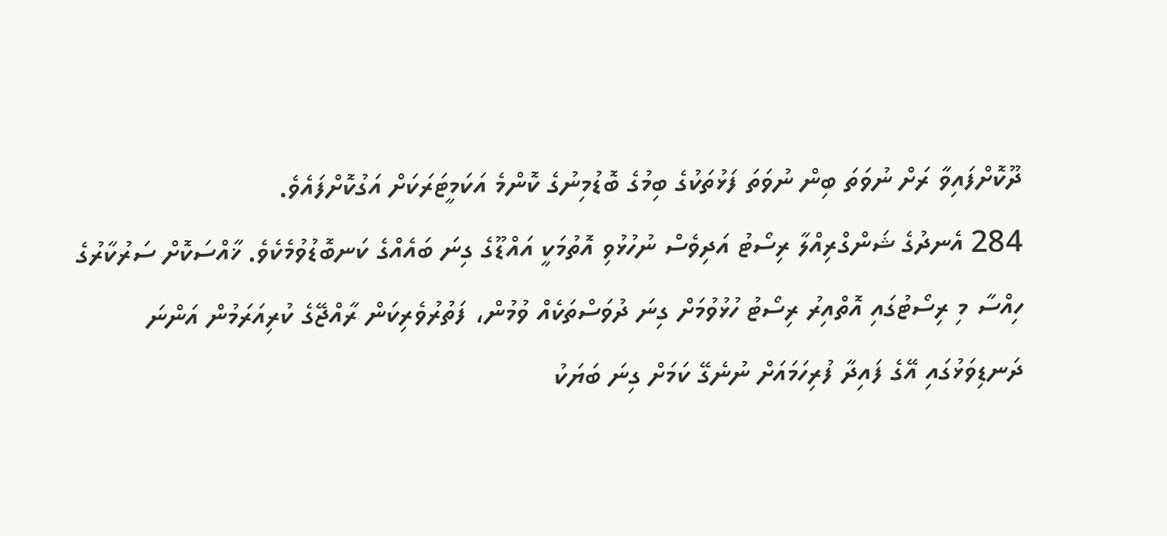ދޫކޮށްފައިވާ ރަށް ނުވަތަ ބިން ނުވަތަ ފަޅުތަކުގެ ބިމުގެ ބޮޑުމިނުގެ ކޮންމެ އަކަމީޓަރަކަށް އަގުކޮށްފައެވެ.
284 އެނދުގެ ޝަންގްރިއްލާ ރިސޯޓު އަދިވެސް ނުހުޅުވި އޮތުމަކީ އައްޑޫގެ ގިނަ ބައެއްގެ ކަނބޮޑުވުމެކެވެ. ޚާއްސަކޮށް ސަރުކާރުގެ ހިއްސާ މި ރިސޯޓުގައި އޮތްއިރު ރިސޯޓު ހުޅުވުމަށް ގިނަ ދުވަސްތަކެއް ވުމުން، ފަތުރުވެރިކަން ރާއްޖޭގެ ކުރިއަރަމުން އަންނަ ދަނޑިވަޅުގައި އޭގެ ފައިދާ ފުރިހަމައަށް ނުނެގޭ ކަމަށް ގިނަ ބަޔަކު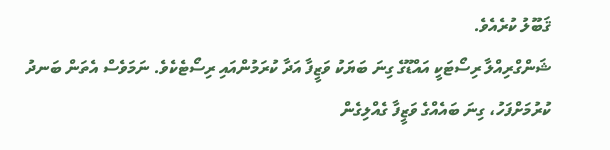ޤަބޫލު ކުރެއެވެ.
ޝަންގްރިއްލާ ރިސޯޓަކީ އައްޑޫގެ ގިނަ ބަޔަކު ވަޒީފާ އަދާ ކުރަމުންއައި ރިސޯޓެކެވެ. ނަމަވެސް އެތަން ބަނދު ކުރުމަށްފަހު، ގިނަ ބައެއްގެ ވަޒީފާ ގެއްލިގެން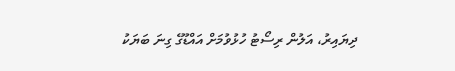ދިޔައިރު، އަލުން ރިސޯޓު ހުޅުވުމަށް އައްޑޫގެ ގިނަ ބަޔަކު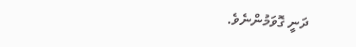ދަނީ ގޮވަމުންނެވެ.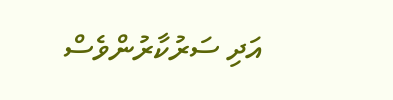އަދި ސަރުކާރުންވެސް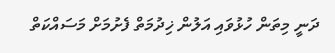ދަނީ މިތަން ހުޅުވައި އަލުން ޚިދުމަތް ފެށުމަށް މަސައްކަތް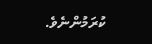ކުރަމުންނެވެ.